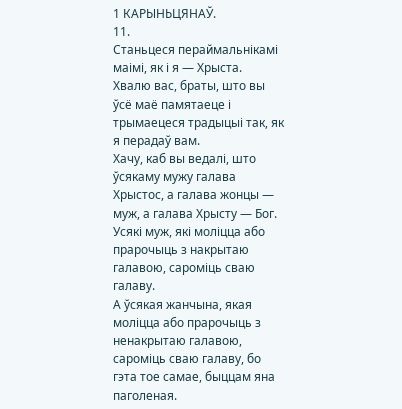1 КАРЫНЬЦЯНАЎ.
11.
Станьцеся пераймальнікамі маімі, як і я — Хрыста.
Хвалю вас, браты, што вы ўсё маё памятаеце і трымаецеся традыцыі так, як я перадаў вам.
Хачу, каб вы ведалі, што ўсякаму мужу галава Хрыстос, а галава жонцы — муж, а галава Хрысту — Бог.
Усякі муж, які моліцца або прарочыць з накрытаю галавою, сароміць сваю галаву.
А ўсякая жанчына, якая моліцца або прарочыць з ненакрытаю галавою, сароміць сваю галаву, бо гэта тое самае, быццам яна паголеная.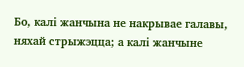Бо, калі жанчына не накрывае галавы, няхай стрыжэцца; а калі жанчыне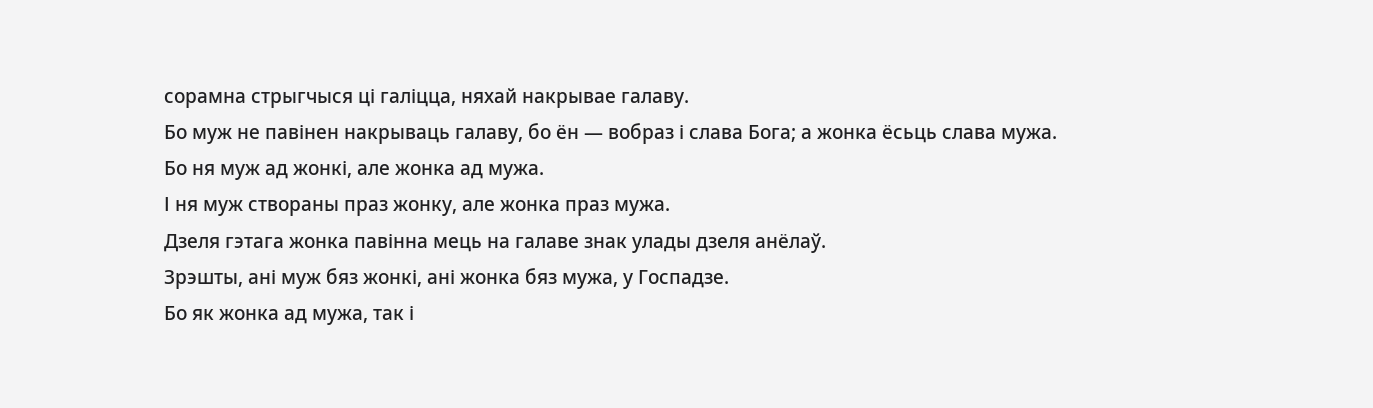сорамна стрыгчыся ці галіцца, няхай накрывае галаву.
Бо муж не павінен накрываць галаву, бо ён — вобраз і слава Бога; а жонка ёсьць слава мужа.
Бо ня муж ад жонкі, але жонка ад мужа.
І ня муж створаны праз жонку, але жонка праз мужа.
Дзеля гэтага жонка павінна мець на галаве знак улады дзеля анёлаў.
Зрэшты, ані муж бяз жонкі, ані жонка бяз мужа, у Госпадзе.
Бо як жонка ад мужа, так і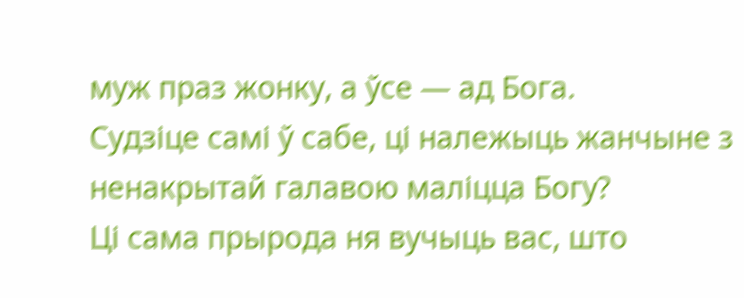муж праз жонку, а ўсе — ад Бога.
Судзіце самі ў сабе, ці належыць жанчыне з ненакрытай галавою маліцца Богу?
Ці сама прырода ня вучыць вас, што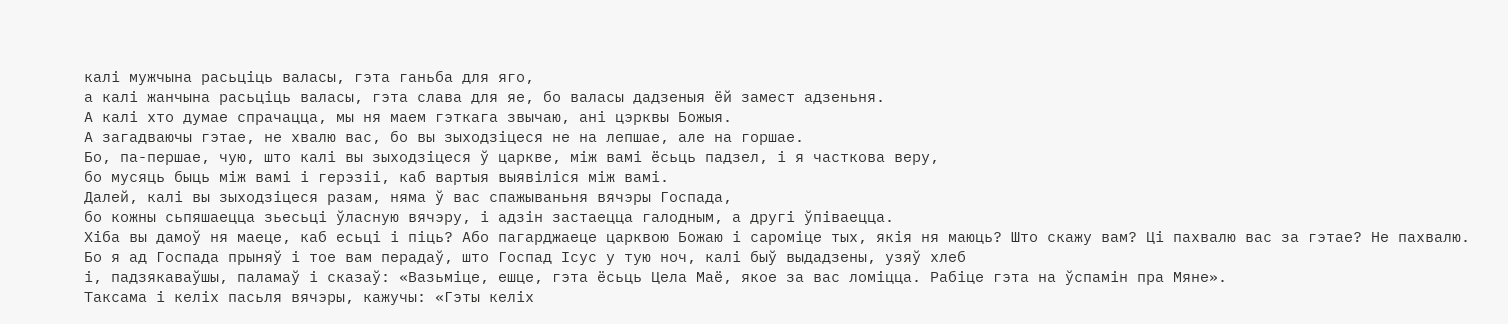калі мужчына расьціць валасы, гэта ганьба для яго,
а калі жанчына расьціць валасы, гэта слава для яе, бо валасы дадзеныя ёй замест адзеньня.
А калі хто думае спрачацца, мы ня маем гэткага звычаю, ані цэрквы Божыя.
А загадваючы гэтае, не хвалю вас, бо вы зыходзіцеся не на лепшае, але на горшае.
Бо, па-першае, чую, што калі вы зыходзіцеся ў царкве, між вамі ёсьць падзел, і я часткова веру,
бо мусяць быць між вамі і герэзіі, каб вартыя выявіліся між вамі.
Далей, калі вы зыходзіцеся разам, няма ў вас спажываньня вячэры Госпада,
бо кожны сьпяшаецца зьесьці ўласную вячэру, і адзін застаецца галодным, а другі ўпіваецца.
Хіба вы дамоў ня маеце, каб есьці і піць? Або пагарджаеце царквою Божаю і сароміце тых, якія ня маюць? Што скажу вам? Ці пахвалю вас за гэтае? Не пахвалю.
Бо я ад Госпада прыняў і тое вам перадаў, што Госпад Ісус у тую ноч, калі быў выдадзены, узяў хлеб
і, падзякаваўшы, паламаў і сказаў: «Вазьміце, ешце, гэта ёсьць Цела Маё, якое за вас ломіцца. Рабіце гэта на ўспамін пра Мяне».
Таксама і келіх пасьля вячэры, кажучы: «Гэты келіх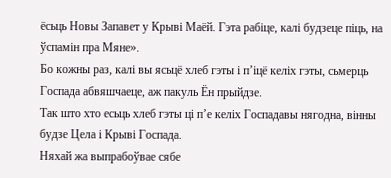ёсьць Новы Запавет у Крыві Маёй. Гэта рабіце, калі будзеце піць, на ўспамін пра Мяне».
Бо кожны раз, калі вы ясьцё хлеб гэты і п’іцё келіх гэты, сьмерць Госпада абвяшчаеце, аж пакуль Ён прыйдзе.
Так што хто есьць хлеб гэты ці п’е келіх Госпадавы нягодна, вінны будзе Цела і Крыві Госпада.
Няхай жа выпрабоўвае сябе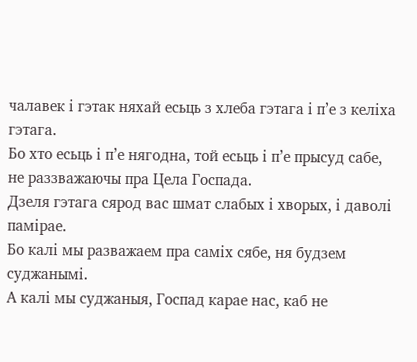чалавек і гэтак няхай есьць з хлеба гэтага і п’е з келіха гэтага.
Бо хто есьць і п’е нягодна, той есьць і п’е прысуд сабе, не раззважаючы пра Цела Госпада.
Дзеля гэтага сярод вас шмат слабых і хворых, і даволі памірае.
Бо калі мы разважаем пра саміх сябе, ня будзем суджанымі.
А калі мы суджаныя, Госпад карае нас, каб не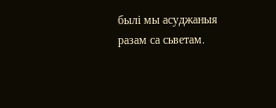былі мы асуджаныя разам са сьветам.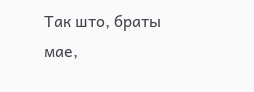Так што, браты мае,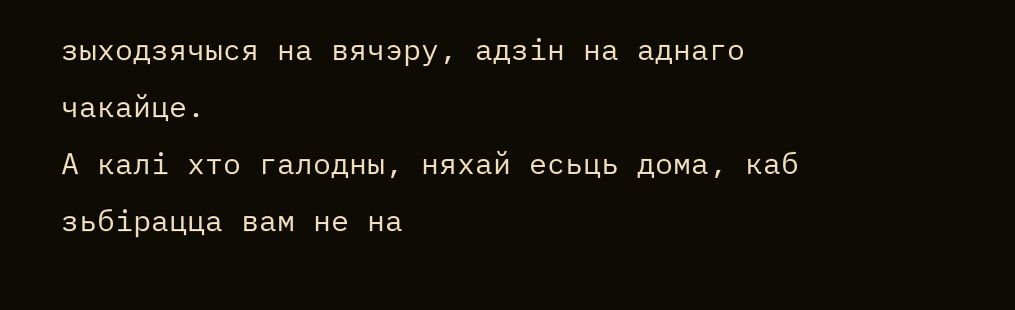зыходзячыся на вячэру, адзін на аднаго чакайце.
А калі хто галодны, няхай есьць дома, каб зьбірацца вам не на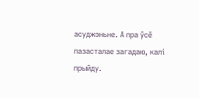асуджэньне. А пра ўсё пазасталае загадаю, калі прыйду.